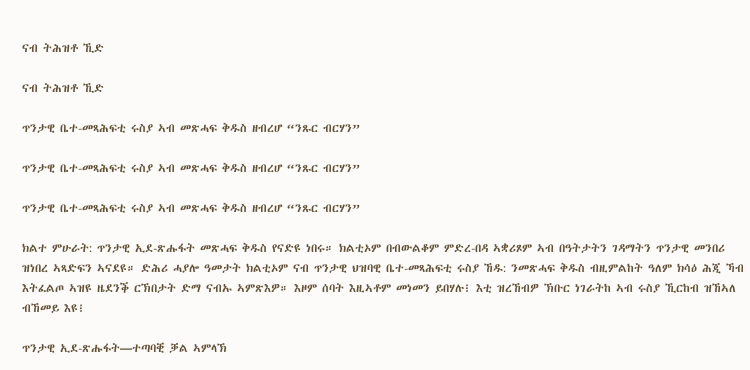ናብ ትሕዝቶ ኺድ

ናብ ትሕዝቶ ኺድ

ጥንታዊ ቤተ-መጻሕፍቲ ሩስያ ኣብ መጽሓፍ ቅዱስ ዘብረሆ “ንጹር ብርሃን”

ጥንታዊ ቤተ-መጻሕፍቲ ሩስያ ኣብ መጽሓፍ ቅዱስ ዘብረሆ “ንጹር ብርሃን”

ጥንታዊ ቤተ-መጻሕፍቲ ሩስያ ኣብ መጽሓፍ ቅዱስ ዘብረሆ “ንጹር ብርሃን”

ክልተ ምሁራት: ጥንታዊ ኢደ-ጽሑፋት መጽሓፍ ቅዱስ የናድዩ ነበሩ። ክልቲኦም በብውልቆም ምድረ-በዳ ኣቋሪጾም ኣብ በዓትታትን ገዳማትን ጥንታዊ መንበሪ ዝነበረ ኣጻድፍን ኣናደዩ። ድሕሪ ሓያሎ ዓመታት ክልቲኦም ናብ ጥንታዊ ህዝባዊ ቤተ-መጻሕፍቲ ሩስያ ኸዱ: ንመጽሓፍ ቅዱስ ብዚምልከት ዓለም ክሳዕ ሕጂ ኻብ እትፈልጦ ኣዝዩ ዜደንቕ ርኽበታት ድማ ናብኡ ኣምጽእዎ። እዞም ሰባት እዚኣቶም መነመን ይበሃሉ፧ እቲ ዝረኸብዎ ኽቡር ነገራትከ ኣብ ሩስያ ኺርከብ ዝኸኣለ ብኸመይ እዩ፧

ጥንታዊ ኢደ-ጽሑፋት—ተጣባቒ ቓል ኣምላኽ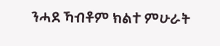ንሓደ ኻብቶም ክልተ ምሁራት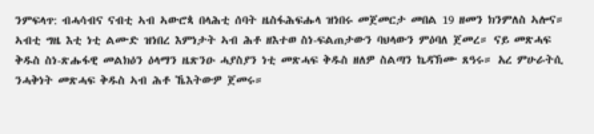ንምፍላጥ: ብሓሳብና ናብቲ ኣብ ኣውሮጳ በላሕቲ ሰባት ዜስፋሕፍሑላ ዝነበሩ መጀመርታ መበል 19 ዘመን ክንምለስ ኣሎና። ኣብቲ ግዜ እቲ ነቲ ልሙድ ዝነበረ እምነታት ኣብ ሕቶ ዘእተወ ስነ-ፍልጠታውን ባህላውን ምዕባለ ጀመረ። ናይ መጽሓፍ ቅዱስ ስነ-ጽሑፋዊ መልክዕን ዕላማን ዜጽንዑ ሓያስያን ነቲ መጽሓፍ ቅዱስ ዘለዎ ስልጣን ኬዳኽሙ ጸዓሩ። አረ ምሁራትሲ ንሓቅነት መጽሓፍ ቅዱስ ኣብ ሕቶ ኼእትውዎ ጀመሩ።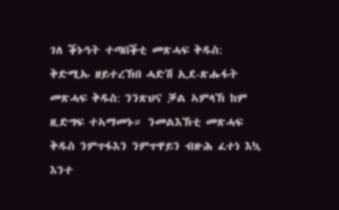ገለ ቕኑዓት ተጣበቕቲ መጽሓፍ ቅዱስ: ቅድሚኡ ዘይተረኽበ ሓድሽ ኢደ-ጽሑፋት መጽሓፍ ቅዱስ: ንንጽህና ቓል ኣምላኽ ከም ዚድግፍ ተኣማመኑ። ንመልእኽቲ መጽሓፍ ቅዱስ ንምጥፋእን ንምጥዋይን ብዙሕ ፈተነ እኳ እንተ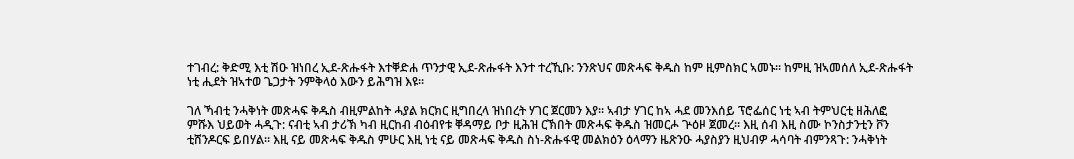ተገብረ: ቅድሚ እቲ ሽዑ ዝነበረ ኢደ-ጽሑፋት እተቐድሐ ጥንታዊ ኢደ-ጽሑፋት እንተ ተረኺቡ: ንንጽህና መጽሓፍ ቅዱስ ከም ዚምስክር ኣመኑ። ከምዚ ዝኣመሰለ ኢደ-ጽሑፋት ነቲ ሒደት ዝኣተወ ጌጋታት ንምቅላዕ እውን ይሕግዝ እዩ።

ገለ ኻብቲ ንሓቅነት መጽሓፍ ቅዱስ ብዚምልከት ሓያል ክርክር ዚግበረላ ዝነበረት ሃገር ጀርመን እያ። ኣብታ ሃገር ከኣ ሓደ መንእሰይ ፕሮፌሰር ነቲ ኣብ ትምህርቲ ዘሕለፎ ምሹእ ህይወት ሓዲጉ: ናብቲ ኣብ ታሪኽ ካብ ዚርከብ ብዕብየቱ ቐዳማይ ቦታ ዚሕዝ ርኽበት መጽሓፍ ቅዱስ ዝመርሖ ጕዕዞ ጀመረ። እዚ ሰብ እዚ ስሙ ኮንስታንቲን ቮን ቲሸንዶርፍ ይበሃል። እዚ ናይ መጽሓፍ ቅዱስ ምሁር እዚ ነቲ ናይ መጽሓፍ ቅዱስ ስነ-ጽሑፋዊ መልክዕን ዕላማን ዜጽንዑ ሓያስያን ዚህብዎ ሓሳባት ብምንጻጉ: ንሓቅነት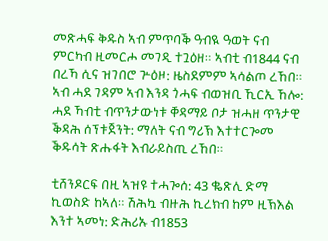መጽሓፍ ቅዱስ ኣብ ምጥባቕ ዓብዪ ዓወት ናብ ምርካብ ዚመርሖ መገዲ ተጓዕዘ። ኣብቲ ብ1844 ናብ በረኻ ሲና ዝገበሮ ጕዕዞ: ዜስደምም ኣሳልጦ ረኸበ። ኣብ ሓደ ገዳም ኣብ እንዳ ጎሓፍ ብወዝቢ ኺርኢ ኸሎ: ሓደ ኻብቲ ብጥንታውነቱ ቐዳማይ ቦታ ዝሓዘ ጥንታዊ ቕዳሕ ሰፕቱጀንት: ማለት ናብ ግሪኽ እተተርጐመ ቕዱሳት ጽሑፋት እብራይስጢ ረኸበ።

ቲሸንዶርፍ በዚ ኣዝዩ ተሓጐሰ: 43 ቈጽሊ ድማ ኪወስድ ከኣለ። ሽሕኳ ብዙሕ ኪረክብ ከም ዚኽእል እንተ ኣመነ: ድሕሪኡ ብ1853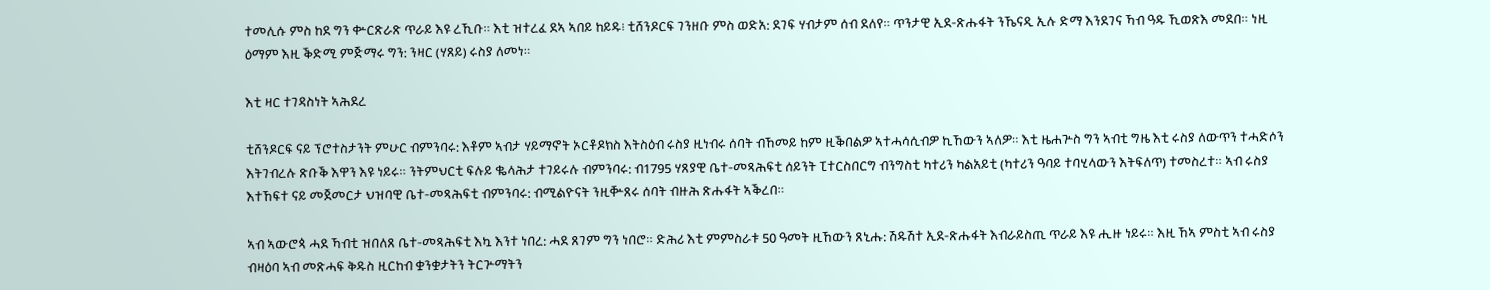ተመሊሱ ምስ ከደ ግን ቍርጽራጽ ጥራይ እዩ ረኺቡ። እቲ ዝተረፈ ደኣ ኣበይ ከይዱ፧ ቲሸንዶርፍ ገንዘቡ ምስ ወድአ: ደገፍ ሃብታም ሰብ ደለየ። ጥንታዊ ኢደ-ጽሑፋት ንኼናዲ ኢሉ ድማ እንደገና ኻብ ዓዱ ኺወጽእ መደበ። ነዚ ዕማም እዚ ቕድሚ ምጅማሩ ግን: ንዛር (ሃጸይ) ሩስያ ለመነ።

እቲ ዛር ተገዳስነት ኣሕደረ

ቲሸንዶርፍ ናይ ፕሮተስታንት ምሁር ብምንባሩ: እቶም ኣብታ ሃይማኖት ኦርቶዶክስ እትስዕብ ሩስያ ዚነብሩ ሰባት ብኸመይ ከም ዚቕበልዎ ኣተሓሳሲብዎ ኪኸውን ኣለዎ። እቲ ዜሐጕስ ግን ኣብቲ ግዜ እቲ ሩስያ ለውጥን ተሓድሶን እትገብረሉ ጽቡቕ እዋን እዩ ነይሩ። ንትምህርቲ ፍሉይ ቈላሕታ ተገይሩሉ ብምንባሩ: ብ1795 ሃጸያዊ ቤተ-መጻሕፍቲ ሰይንት ፒተርስበርግ ብንግስቲ ካተሪን ካልአይቲ (ካተሪን ዓባይ ተባሂላውን እትፍለጥ) ተመስረተ። ኣብ ሩስያ እተኸፍተ ናይ መጀመርታ ህዝባዊ ቤተ-መጻሕፍቲ ብምንባሩ: ብሚልዮናት ንዚቝጸሩ ሰባት ብዙሕ ጽሑፋት ኣቕረበ።

ኣብ ኣውሮጳ ሓደ ኻብቲ ዝበለጸ ቤተ-መጻሕፍቲ እኳ እንተ ነበረ: ሓደ ጸገም ግን ነበሮ። ድሕሪ እቲ ምምስራቱ 50 ዓመት ዚኸውን ጸኒሑ: ሽዱሽተ ኢደ-ጽሑፋት እብራይስጢ ጥራይ እዩ ሒዙ ነይሩ። እዚ ኸኣ ምስቲ ኣብ ሩስያ ብዛዕባ ኣብ መጽሓፍ ቅዱስ ዚርከብ ቋንቋታትን ትርጕማትን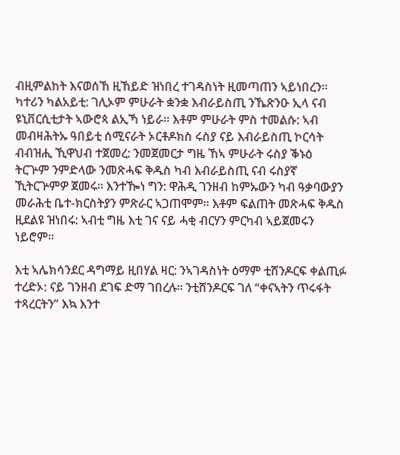ብዚምልከት እናወሰኸ ዚኸይድ ዝነበረ ተገዳስነት ዚመጣጠን ኣይነበረን። ካተሪን ካልአይቲ: ገሊኦም ምሁራት ቋንቋ እብራይስጢ ንኼጽንዑ ኢላ ናብ ዩኒቨርሲቲታት ኣውሮጳ ልኢኻ ነይራ። እቶም ምሁራት ምስ ተመልሱ: ኣብ መብዛሕትኡ ዓበይቲ ሰሚናራት ኦርቶዶክስ ሩስያ ናይ እብራይስጢ ኮርሳት ብብዝሒ ኺዋህብ ተጀመረ: ንመጀመርታ ግዜ ኸኣ ምሁራት ሩስያ ቕኑዕ ትርጕም ንምድላው ንመጽሓፍ ቅዱስ ካብ እብራይስጢ ናብ ሩስያኛ ኺትርጕምዎ ጀመሩ። እንተዀነ ግን: ዋሕዲ ገንዘብ ከምኡውን ካብ ዓቃባውያን መራሕቲ ቤተ-ክርስትያን ምጽራር ኣጋጠሞም። እቶም ፍልጠት መጽሓፍ ቅዱስ ዚደልዩ ዝነበሩ: ኣብቲ ግዜ እቲ ገና ናይ ሓቂ ብርሃን ምርካብ ኣይጀመሩን ነይሮም።

እቲ ኣሌክሳንደር ዳግማይ ዚበሃል ዛር: ንኣገዳስነት ዕማም ቲሸንዶርፍ ቀልጢፉ ተረድኦ: ናይ ገንዘብ ደገፍ ድማ ገበረሉ። ንቲሸንዶርፍ ገለ “ቀናኣትን ጥሩፋት ተጻረርትን” እኳ እንተ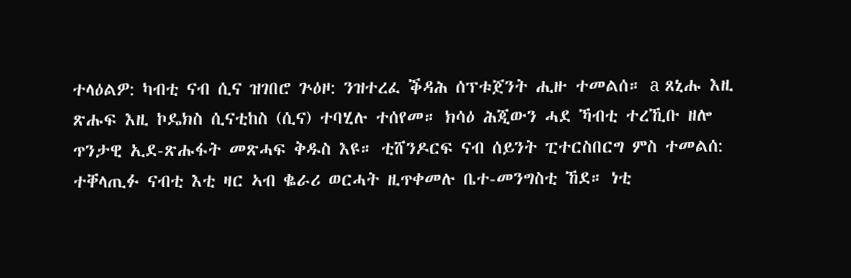ተላዕልዎ: ካብቲ ናብ ሲና ዝገበሮ ጕዕዞ: ንዝተረፈ ቕዳሕ ሰፕቱጀንት ሒዙ ተመልሰ። a ጸኒሑ እዚ ጽሑፍ እዚ ኮዴክስ ሲናቲከስ (ሲና) ተባሂሉ ተሰየመ። ክሳዕ ሕጂውን ሓደ ኻብቲ ተረኺቡ ዘሎ ጥንታዊ ኢደ-ጽሑፋት መጽሓፍ ቅዱስ እዩ። ቲሸንዶርፍ ናብ ሰይንት ፒተርስበርግ ምስ ተመልሰ: ተቐላጢፉ ናብቲ እቲ ዛር ኣብ ቈራሪ ወርሓት ዚጥቀመሉ ቤተ-መንግስቲ ኸደ። ነቲ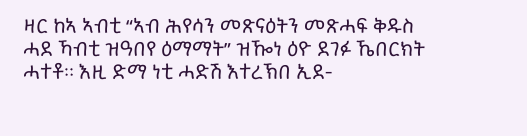ዛር ከኣ ኣብቲ “ኣብ ሕየሳን መጽናዕትን መጽሓፍ ቅዱስ ሓደ ኻብቲ ዝዓበየ ዕማማት” ዝዀነ ዕዮ ደገፉ ኼበርክት ሓተቶ። እዚ ድማ ነቲ ሓድሽ እተረኽበ ኢደ-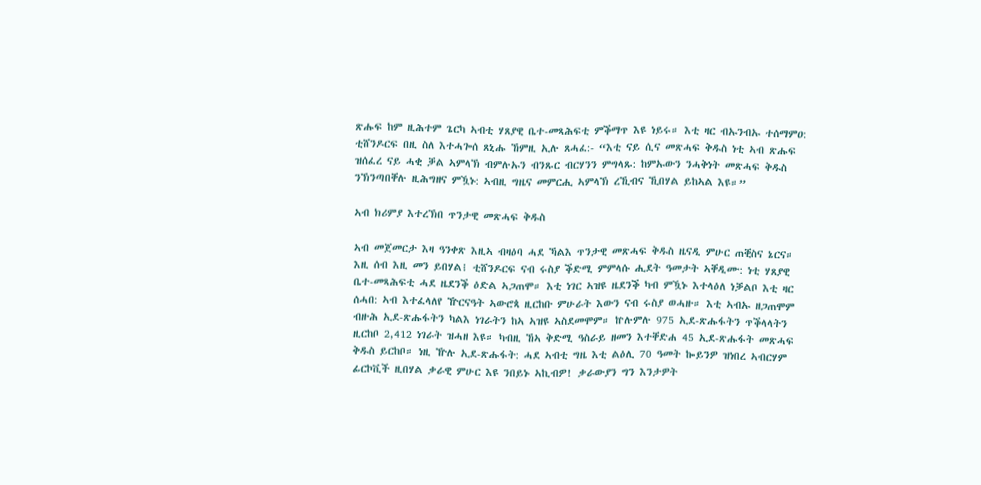ጽሑፍ ከም ዚሕተም ጌርካ ኣብቲ ሃጸያዊ ቤተ-መጻሕፍቲ ምቕማጥ እዩ ነይሩ። እቲ ዛር ብኡንብኡ ተሰማምዐ: ቲሸንዶርፍ በዚ ስለ እተሓጐሰ ጸኒሑ ኸምዚ ኢሉ ጸሓፈ:- “እቲ ናይ ሲና መጽሓፍ ቅዱስ ነቲ ኣብ ጽሑፍ ዝሰፈረ ናይ ሓቂ ቓል ኣምላኽ ብምሉኡን ብንጹር ብርሃንን ምግላጹ: ከምኡውን ንሓቅነት መጽሓፍ ቅዱስ ንኽንጣበቐሉ ዚሕግዘና ምዃኑ: ኣብዚ ግዜና መምርሒ ኣምላኽ ረኺብና ኺበሃል ይከኣል እዩ።”

ኣብ ክሪምያ እተረኽበ ጥንታዊ መጽሓፍ ቅዱስ

ኣብ መጀመርታ እዛ ዓንቀጽ እዚኣ ብዛዕባ ሓደ ኻልእ ጥንታዊ መጽሓፍ ቅዱስ ዜናዲ ምሁር ጠቒስና ኔርና። እዚ ሰብ እዚ መን ይበሃል፧ ቲሸንዶርፍ ናብ ሩስያ ቕድሚ ምምላሱ ሒደት ዓመታት ኣቐዲሙ: ነቲ ሃጸያዊ ቤተ-መጻሕፍቲ ሓደ ዜደንቕ ዕድል ኣጋጠሞ። እቲ ነገር ኣዝዩ ዜደንቕ ካብ ምዃኑ እተላዕለ ነቓልቦ እቲ ዛር ሰሓበ: ኣብ እተፈላለየ ዅርናዓት ኣውሮጳ ዚርከቡ ምሁራት እውን ናብ ሩስያ ወሓዙ። እቲ ኣብኡ ዘጋጠሞም ብዙሕ ኢደ-ጽሑፋትን ካልእ ነገራትን ከኣ ኣዝዩ ኣስደመሞም። ኵሉምሉ 975 ኢደ-ጽሑፋትን ጥቕላላትን ዚርከቦ 2,412 ነገራት ዝሓዘ እዩ። ካብዚ ኸኣ ቅድሚ ዓስራይ ዘመን እተቐድሐ 45 ኢደ-ጽሑፋት መጽሓፍ ቅዱስ ይርከቦ። ነዚ ዅሉ ኢደ-ጽሑፋት: ሓደ ኣብቲ ግዜ እቲ ልዕሊ 70 ዓመት ኰይንዎ ዝነበረ ኣብርሃም ፊርኮቪች ዚበሃል ቃራዊ ምሁር እዩ ንበይኑ ኣኪብዎ! ቃራውያን ግን እንታዎት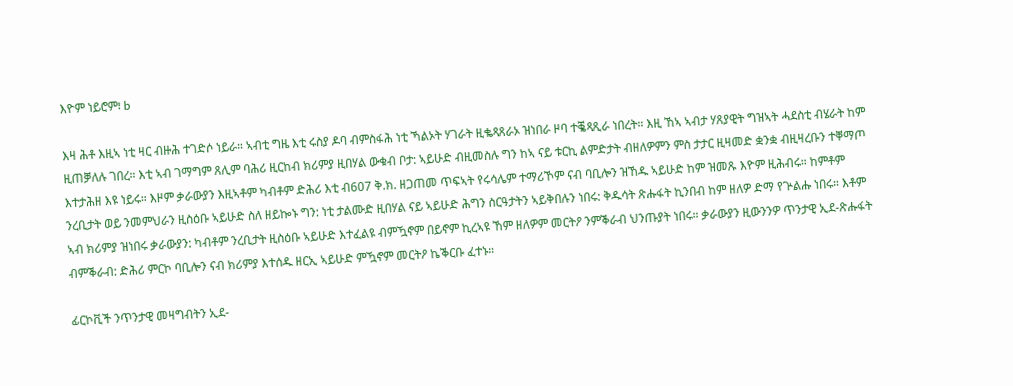እዮም ነይሮም፧ b

እዛ ሕቶ እዚኣ ነቲ ዛር ብዙሕ ተገድሶ ነይራ። ኣብቲ ግዜ እቲ ሩስያ ዶባ ብምስፋሕ ነቲ ኻልኦት ሃገራት ዚቈጻጸራኦ ዝነበራ ዞባ ተቘጻጺራ ነበረት። እዚ ኸኣ ኣብታ ሃጸያዊት ግዝኣት ሓደስቲ ብሄራት ከም ዚጠቓለሉ ገበረ። እቲ ኣብ ገማግም ጸሊም ባሕሪ ዚርከብ ክሪምያ ዚበሃል ውቁብ ቦታ: ኣይሁድ ብዚመስሉ ግን ከኣ ናይ ቱርኪ ልምድታት ብዘለዎምን ምስ ታታር ዚዛመድ ቋንቋ ብዚዛረቡን ተቐማጦ እተታሕዘ እዩ ነይሩ። እዞም ቃራውያን እዚኣቶም ካብቶም ድሕሪ እቲ ብ607 ቅ.ክ. ዘጋጠመ ጥፍኣት የሩሳሌም ተማሪኾም ናብ ባቢሎን ዝኸዱ ኣይሁድ ከም ዝመጹ እዮም ዚሕብሩ። ከምቶም ንረቢታት ወይ ንመምህራን ዚስዕቡ ኣይሁድ ስለ ዘይኰኑ ግን: ነቲ ታልሙድ ዚበሃል ናይ ኣይሁድ ሕግን ስርዓታትን ኣይቅበሉን ነበሩ: ቅዱሳት ጽሑፋት ኪንበብ ከም ዘለዎ ድማ የጕልሑ ነበሩ። እቶም ኣብ ክሪምያ ዝነበሩ ቃራውያን: ካብቶም ንረቢታት ዚስዕቡ ኣይሁድ እተፈልዩ ብምዃኖም በይኖም ኪረኣዩ ኸም ዘለዎም መርትዖ ንምቕራብ ህንጡያት ነበሩ። ቃራውያን ዚውንንዎ ጥንታዊ ኢደ-ጽሑፋት ብምቕራብ: ድሕሪ ምርኮ ባቢሎን ናብ ክሪምያ እተሰዱ ዘርኢ ኣይሁድ ምዃኖም መርትዖ ኬቕርቡ ፈተኑ።

ፊርኮቪች ንጥንታዊ መዛግብትን ኢደ-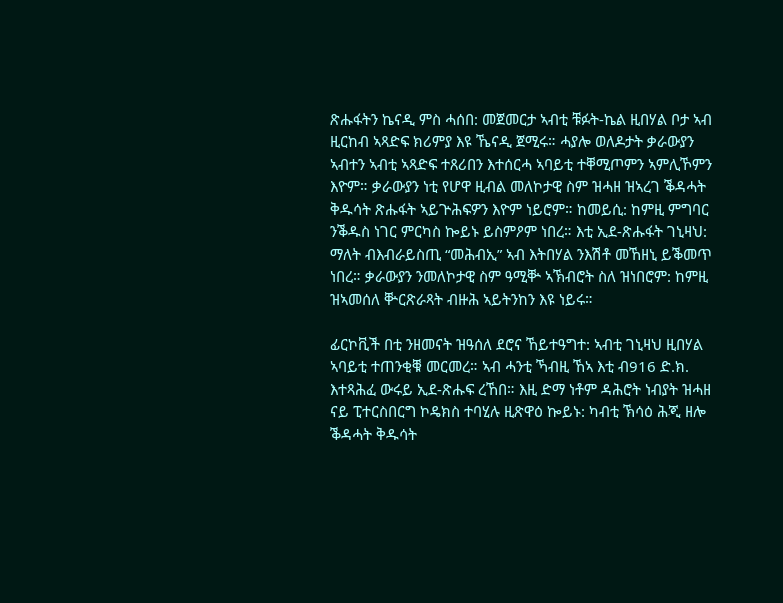ጽሑፋትን ኬናዲ ምስ ሓሰበ: መጀመርታ ኣብቲ ቹፉት-ኬል ዚበሃል ቦታ ኣብ ዚርከብ ኣጻድፍ ክሪምያ እዩ ኼናዲ ጀሚሩ። ሓያሎ ወለዶታት ቃራውያን ኣብተን ኣብቲ ኣጻድፍ ተጸሪበን እተሰርሓ ኣባይቲ ተቐሚጦምን ኣምሊኾምን እዮም። ቃራውያን ነቲ የሆዋ ዚብል መለኮታዊ ስም ዝሓዘ ዝኣረገ ቕዳሓት ቅዱሳት ጽሑፋት ኣይጕሕፍዎን እዮም ነይሮም። ከመይሲ: ከምዚ ምግባር ንቕዱስ ነገር ምርካስ ኰይኑ ይስምዖም ነበረ። እቲ ኢደ-ጽሑፋት ገኒዛህ: ማለት ብእብራይስጢ “መሕብኢ” ኣብ እትበሃል ንእሽቶ መኸዘኒ ይቕመጥ ነበረ። ቃራውያን ንመለኮታዊ ስም ዓሚቝ ኣኽብሮት ስለ ዝነበሮም: ከምዚ ዝኣመሰለ ቝርጽራጻት ብዙሕ ኣይትንከን እዩ ነይሩ።

ፊርኮቪች በቲ ንዘመናት ዝዓሰለ ደሮና ኸይተዓግተ: ኣብቲ ገኒዛህ ዚበሃል ኣባይቲ ተጠንቂቑ መርመረ። ኣብ ሓንቲ ኻብዚ ኸኣ እቲ ብ916 ድ.ክ. እተጻሕፈ ውሩይ ኢደ-ጽሑፍ ረኸበ። እዚ ድማ ነቶም ዳሕሮት ነብያት ዝሓዘ ናይ ፒተርስበርግ ኮዴክስ ተባሂሉ ዚጽዋዕ ኰይኑ: ካብቲ ኽሳዕ ሕጂ ዘሎ ቕዳሓት ቅዱሳት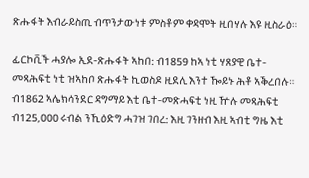ጽሑፋት እብራይስጢ ብጥንታውነቱ ምስቶም ቀዳሞት ዚበሃሉ እዩ ዚስራዕ።

ፊርኮቪች ሓያሎ ኢደ-ጽሑፋት ኣከበ: ብ1859 ከኣ ነቲ ሃጸያዊ ቤተ-መጻሕፍቲ ነቲ ዝኣከቦ ጽሑፋት ኪወስዶ ዚደሊ እንተ ዀይኑ ሕቶ ኣቕረበሉ። ብ1862 ኣሌክሳንደር ዳግማይ እቲ ቤተ-መጽሓፍቲ ነዚ ዅሉ መጻሕፍቲ ብ125,000 ሩብል ንኺዕድግ ሓገዝ ገበረ: እዚ ገንዘብ እዚ ኣብቲ ግዜ እቲ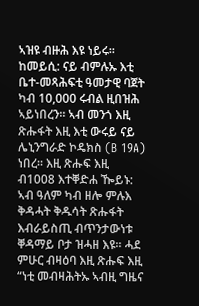ኣዝዩ ብዙሕ እዩ ነይሩ። ከመይሲ: ናይ ብምሉኡ እቲ ቤተ-መጻሕፍቲ ዓመታዊ ባጀት ካብ 10,000 ሩብል ዚበዝሕ ኣይነበረን። ኣብ መንጎ እዚ ጽሑፋት እዚ እቲ ውሩይ ናይ ሌኒንግራድ ኮዴክስ (B 19A) ነበረ። እዚ ጽሑፍ እዚ ብ1008 እተቐድሐ ዀይኑ: ኣብ ዓለም ካብ ዘሎ ምሉእ ቅዳሓት ቅዱሳት ጽሑፋት እብራይስጢ ብጥንታውነቱ ቐዳማይ ቦታ ዝሓዘ እዩ። ሓደ ምሁር ብዛዕባ እዚ ጽሑፍ እዚ “ነቲ መብዛሕትኡ ኣብዚ ግዜና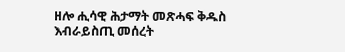ዘሎ ሒሳዊ ሕታማት መጽሓፍ ቅዱስ እብራይስጢ መሰረት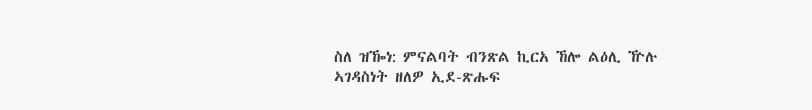ስለ ዝዀነ: ምናልባት ብንጽል ኪርአ ኸሎ ልዕሊ ዅሉ ኣገዳስነት ዘለዎ ኢደ-ጽሑፍ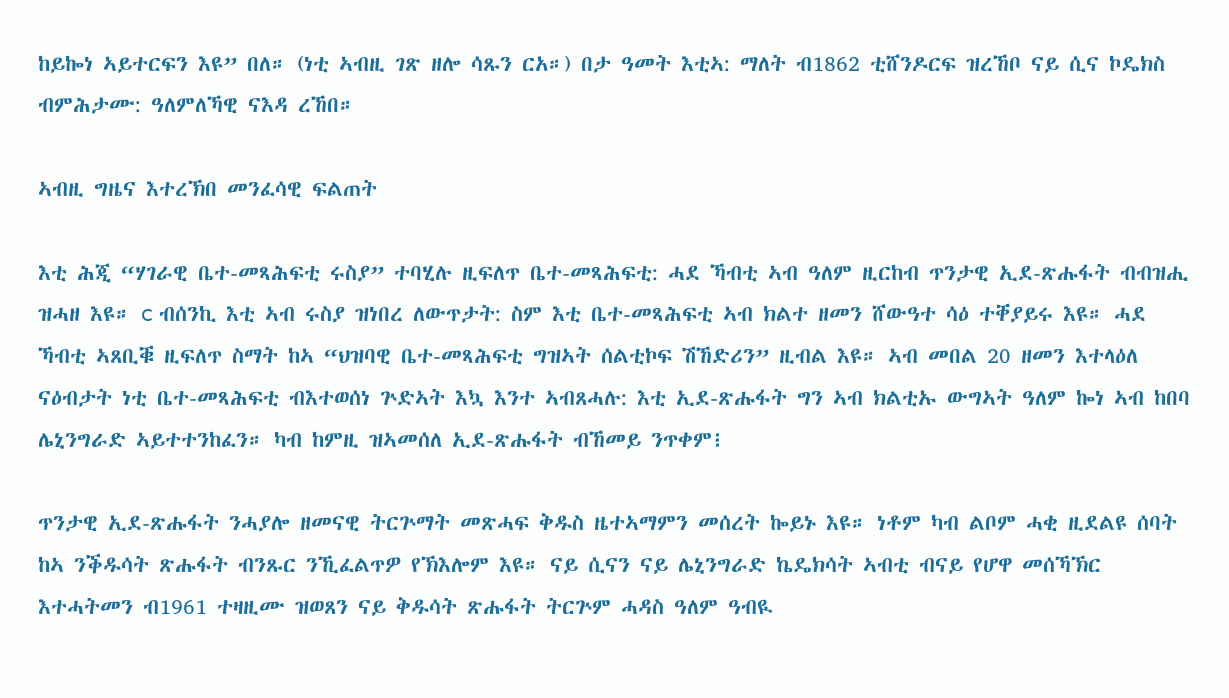ከይኰነ ኣይተርፍን እዩ” በለ። (ነቲ ኣብዚ ገጽ ዘሎ ሳጹን ርአ።) በታ ዓመት እቲኣ: ማለት ብ1862 ቲሸንዶርፍ ዝረኸቦ ናይ ሲና ኮዴክስ ብምሕታሙ: ዓለምለኻዊ ናእዳ ረኸበ።

ኣብዚ ግዜና እተረኽበ መንፈሳዊ ፍልጠት

እቲ ሕጂ “ሃገራዊ ቤተ-መጻሕፍቲ ሩስያ” ተባሂሉ ዚፍለጥ ቤተ-መጻሕፍቲ: ሓደ ኻብቲ ኣብ ዓለም ዚርከብ ጥንታዊ ኢደ-ጽሑፋት ብብዝሒ ዝሓዘ እዩ። c ብሰንኪ እቲ ኣብ ሩስያ ዝነበረ ለውጥታት: ስም እቲ ቤተ-መጻሕፍቲ ኣብ ክልተ ዘመን ሸውዓተ ሳዕ ተቐያይሩ እዩ። ሓደ ኻብቲ ኣጸቢቑ ዚፍለጥ ስማት ከኣ “ህዝባዊ ቤተ-መጻሕፍቲ ግዝኣት ሰልቲኮፍ ሽኸድሪን” ዚብል እዩ። ኣብ መበል 20 ዘመን እተላዕለ ናዕብታት ነቲ ቤተ-መጻሕፍቲ ብእተወሰነ ጕድኣት እኳ እንተ ኣብጸሓሉ: እቲ ኢደ-ጽሑፋት ግን ኣብ ክልቲኡ ውግኣት ዓለም ኰነ ኣብ ከበባ ሌኒንግራድ ኣይተተንከፈን። ካብ ከምዚ ዝኣመሰለ ኢደ-ጽሑፋት ብኸመይ ንጥቀም፧

ጥንታዊ ኢደ-ጽሑፋት ንሓያሎ ዘመናዊ ትርጕማት መጽሓፍ ቅዱስ ዜተኣማምን መሰረት ኰይኑ እዩ። ነቶም ካብ ልቦም ሓቂ ዚደልዩ ሰባት ከኣ ንቕዱሳት ጽሑፋት ብንጹር ንኺፈልጥዎ የኽእሎም እዩ። ናይ ሲናን ናይ ሌኒንግራድ ኬዴክሳት ኣብቲ ብናይ የሆዋ መሰኻኽር እተሓትመን ብ1961 ተዛዚሙ ዝወጸን ናይ ቅዱሳት ጽሑፋት ትርጕም ሓዳስ ዓለም ዓብዪ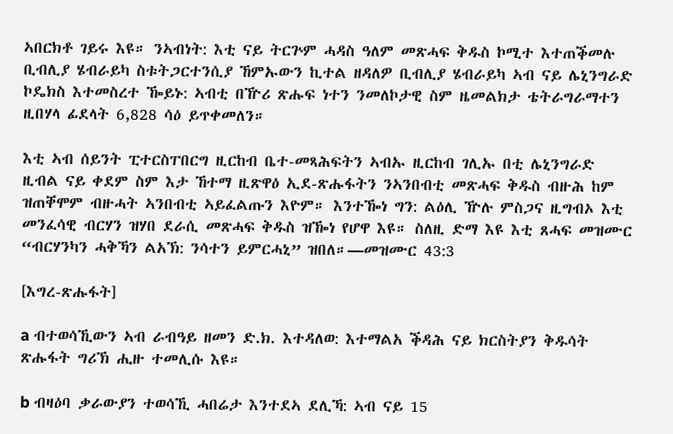ኣበርክቶ ገይሩ እዩ። ንኣብነት: እቲ ናይ ትርጕም ሓዳስ ዓለም መጽሓፍ ቅዱስ ኮሚተ እተጠቕመሉ ቢብሊያ ሄብራይካ ስቱትጋርተንሲያ ኸምኡውን ኪተል ዘዳለዎ ቢብሊያ ሄብራይካ ኣብ ናይ ሌኒንግራድ ኮዴክስ እተመስረተ ዀይኑ: ኣብቲ በዅሪ ጽሑፍ ነተን ንመለኮታዊ ስም ዜመልክታ ቴትራግራማተን ዚበሃላ ፊደላት 6,828 ሳዕ ይጥቀመለን።

እቲ ኣብ ሰይንት ፒተርስፐበርግ ዚርከብ ቤተ-መጻሕፍትን ኣብኡ ዚርከብ ገሊኡ በቲ ሌኒንግራድ ዚብል ናይ ቀደም ስም እታ ኸተማ ዚጽዋዕ ኢደ-ጽሑፋትን ንኣንበብቲ መጽሓፍ ቅዱስ ብዙሕ ከም ዝጠቐሞም ብዙሓት ኣንበብቲ ኣይፈልጡን እዮም። እንተዀነ ግን: ልዕሊ ዅሉ ምስጋና ዚግብኦ እቲ መንፈሳዊ ብርሃን ዝሃበ ደራሲ መጽሓፍ ቅዱስ ዝዀነ የሆዋ እዩ። ስለዚ ድማ እዩ እቲ ጸሓፍ መዝሙር “ብርሃንካን ሓቅኻን ልአኽ: ንሳተን ይምርሓኒ” ዝበለ።—መዝሙር 43:3

[እግረ-ጽሑፋት]

a ብተወሳኺውን ኣብ ራብዓይ ዘመን ድ.ክ. እተዳለወ: እተማልአ ቕዳሕ ናይ ክርስትያን ቅዱሳት ጽሑፋት ግሪኽ ሒዙ ተመሊሱ እዩ።

b ብዛዕባ ቃራውያን ተወሳኺ ሓበሬታ እንተደኣ ደሊኻ: ኣብ ናይ 15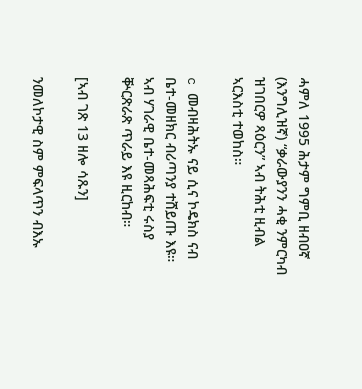ሓምለ 1995 ሕታም ግምቢ ዘብዐኛ (እንግሊዝኛ) “ቃራውያንን ሓቂ ንምርካብ ዝገበርዎ ጻዕርን” ኣብ ትሕቲ ዚብል ኣርእስቲ ተወከስ።

c መብዛሕትኡ ናይ ሲና ኮዴክስ ናብ ቤተ-መዘክር ብሪጣንያ ተሸይጡ እዩ። ኣብ ሃገራዊ ቤተ-መጻሕፍቲ ሩስያ ቝርጽራጽ ጥራይ እዩ ዚርከብ።

[ኣብ ገጽ 13 ዘሎ ሳጹን]

ንመለኮታዊ ስም ምፍላጥን ብእኡ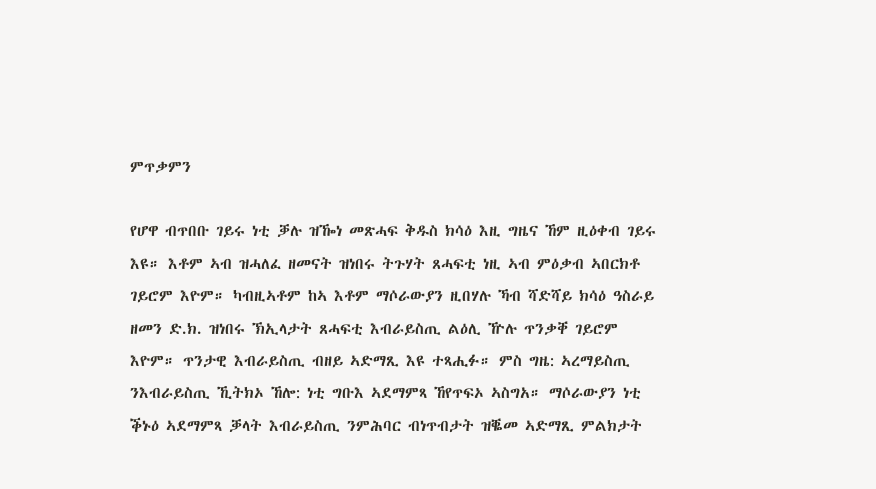ምጥቃምን

የሆዋ ብጥበቡ ገይሩ ነቲ ቓሉ ዝዀነ መጽሓፍ ቅዱስ ክሳዕ እዚ ግዜና ኸም ዚዕቀብ ገይሩ እዩ። እቶም ኣብ ዝሓለፈ ዘመናት ዝነበሩ ትጉሃት ጸሓፍቲ ነዚ ኣብ ምዕቃብ ኣበርክቶ ገይሮም እዮም። ካብዚኣቶም ከኣ እቶም ማሶራውያን ዚበሃሉ ኻብ ሻድሻይ ክሳዕ ዓስራይ ዘመን ድ.ክ. ዝነበሩ ኽኢላታት ጸሓፍቲ እብራይስጢ ልዕሊ ዅሉ ጥንቃቐ ገይሮም እዮም። ጥንታዊ እብራይስጢ ብዘይ ኣድማጺ እዩ ተጻሒፉ። ምስ ግዜ: ኣረማይስጢ ንእብራይስጢ ኺትክኦ ኸሎ: ነቲ ግቡእ ኣደማምጻ ኸየጥፍኦ ኣስግአ። ማሶራውያን ነቲ ቕኑዕ ኣደማምጻ ቓላት እብራይስጢ ንምሕባር ብነጥብታት ዝቘመ ኣድማጺ ምልክታት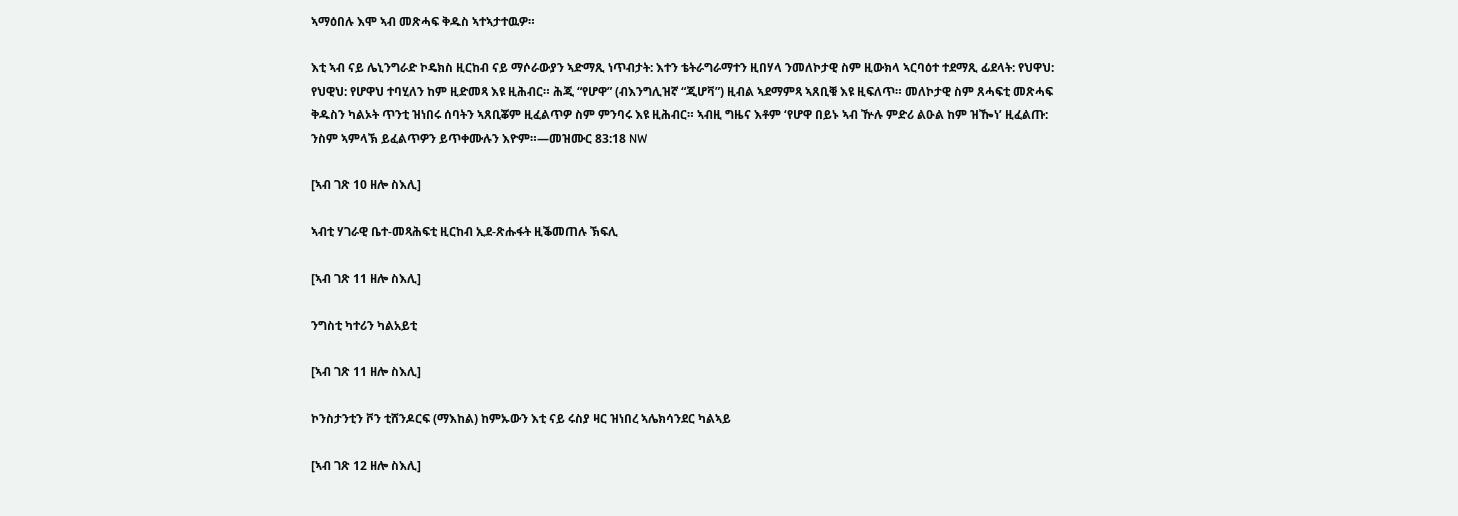ኣማዕበሉ እሞ ኣብ መጽሓፍ ቅዱስ ኣተኣታተዉዎ።

እቲ ኣብ ናይ ሌኒንግራድ ኮዴክስ ዚርከብ ናይ ማሶራውያን ኣድማጺ ነጥብታት: እተን ቴትራግራማተን ዚበሃላ ንመለኮታዊ ስም ዚውክላ ኣርባዕተ ተደማጺ ፊደላት: የህዋህ: የህዊህ: የሆዋህ ተባሂለን ከም ዚድመጻ እዩ ዚሕብር። ሕጂ “የሆዋ” (ብእንግሊዝኛ “ጂሆቫ”) ዚብል ኣደማምጻ ኣጸቢቑ እዩ ዚፍለጥ። መለኮታዊ ስም ጸሓፍቲ መጽሓፍ ቅዱስን ካልኦት ጥንቲ ዝነበሩ ሰባትን ኣጸቢቖም ዚፈልጥዎ ስም ምንባሩ እዩ ዚሕብር። ኣብዚ ግዜና እቶም ‘የሆዋ በይኑ ኣብ ዅሉ ምድሪ ልዑል ከም ዝዀነ’ ዚፈልጡ: ንስም ኣምላኽ ይፈልጥዎን ይጥቀሙሉን እዮም።—መዝሙር 83:18 NW

[ኣብ ገጽ 10 ዘሎ ስእሊ]

ኣብቲ ሃገራዊ ቤተ-መጻሕፍቲ ዚርከብ ኢደ-ጽሑፋት ዚቕመጠሉ ኽፍሊ

[ኣብ ገጽ 11 ዘሎ ስእሊ]

ንግስቲ ካተሪን ካልአይቲ

[ኣብ ገጽ 11 ዘሎ ስእሊ]

ኮንስታንቲን ቮን ቲሸንዶርፍ (ማእከል) ከምኡውን እቲ ናይ ሩስያ ዛር ዝነበረ ኣሌክሳንደር ካልኣይ

[ኣብ ገጽ 12 ዘሎ ስእሊ]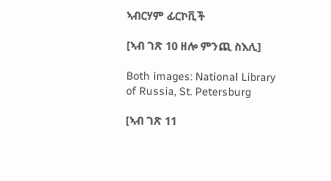ኣብርሃም ፊርኮቪች

[ኣብ ገጽ 10 ዘሎ ምንጪ ስእሊ]

Both images: National Library of Russia, St. Petersburg

[ኣብ ገጽ 11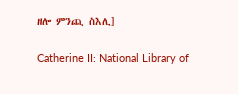ዘሎ ምንጪ ስእሊ]

Catherine II: National Library of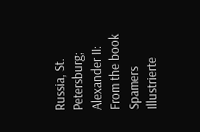Russia, St. Petersburg; Alexander II: From the book Spamers Illustrierte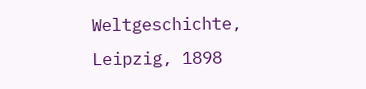Weltgeschichte, Leipzig, 1898